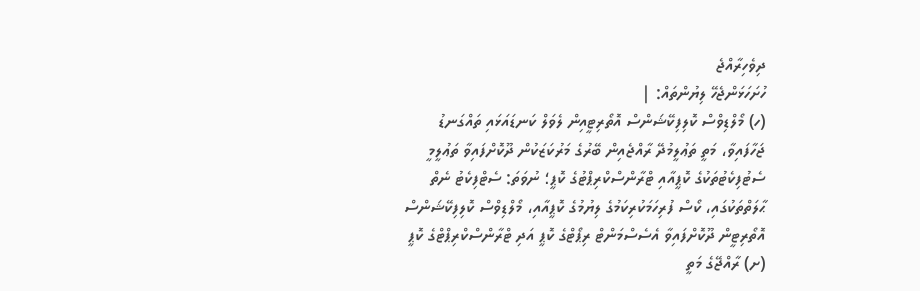ދިވެހިރާއްޖެ
ހުށަހަޅަންޖެހޭ ލިޔުންތައް: |
(ހ) މޯލްޑިވްސް ކޮލިފިކޭޝަންސް އޮތޯރިޓީއިން ލެވަލް ކަނޑައަޅައި ތައްގަނޑު ޖަހާފައިވާ، މަތީ ތަޢުލީމުދޭ ރާއްޖެއިން ބޭރުގެ މަރުކަޒަކުން ދޫކޮށްފައިވާ ތަޢުލީމީ ސެޓުފިކެޓުތަކުގެ ކޮޕީއާއި ޓްރާންސްކްރިޕްޓުގެ ކޮޕީ؛ ނުވަތަ: ސެޓްފިކެޓު ނެތް ޙާލަތްތަކުގައި، ކޯސް ފުރިހަމަކުރިކަމުގެ ލިޔުމުގެ ކޮޕީއާއި، މޯލްޑިވްސް ކޮލިފިކޭޝަންސް އޮތޯރިޓީން ދޫކޮށްފައިވާ އެސެސްމަންޓް ރިޕޯޓްގެ ކޮޕީ އަދި ޓްރާންސްކްރިޕްޓްގެ ކޮޕީ (ށ) ރާއްޖޭގެ މަތީ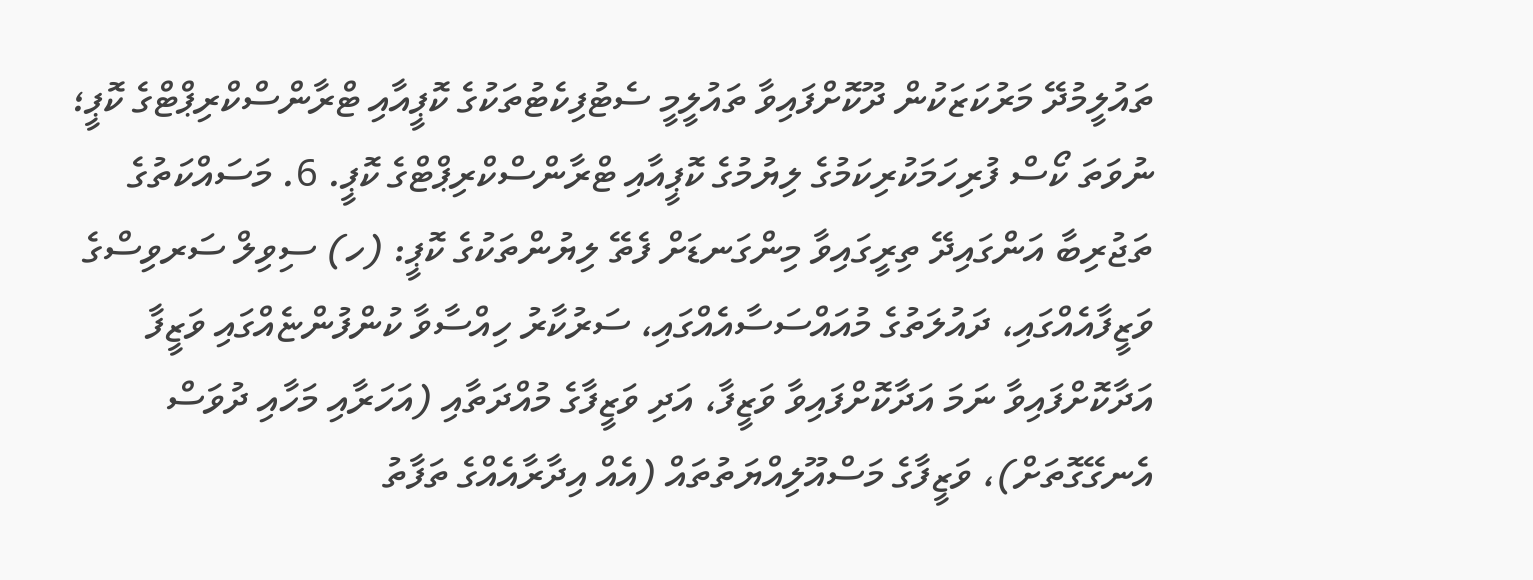ތައުލީމުދޭ މަރުކަޒަކުން ދޫކޮށްފައިވާ ތައުލީމީ ސެޓުފިކެޓުތަކުގެ ކޮޕީއާއި ޓްރާންސްކްރިޕްޓްގެ ކޮޕީ؛ ނުވަތަ ކޯސް ފުރިހަމަކުރިކަމުގެ ލިޔުމުގެ ކޮޕީއާއި ޓްރާންސްކްރިޕްޓްގެ ކޮޕީ. 6. މަސައްކަތުގެ ތަޖުރިބާ އަންގައިދޭ ތިރީގައިވާ މިންގަނޑަށް ފެތޭ ލިޔުންތަކުގެ ކޮޕީ: (ހ) ސިވިލް ސަރވިސްގެ ވަޒީފާއެއްގައި، ދައުލަތުގެ މުއައްސަސާއެއްގައި، ސަރުކާރު ހިއްސާވާ ކުންފުންޏެއްގައި ވަޒީފާ އަދާކޮށްފައިވާ ނަމަ އަދާކޮށްފައިވާ ވަޒީފާ، އަދި ވަޒީފާގެ މުއްދަތާއި (އަހަރާއި މަހާއި ދުވަސް އެނގޭގޮތަށް)، ވަޒީފާގެ މަސްއޫލިއްޔަތުތައް (އެއް އިދާރާއެއްގެ ތަފާތު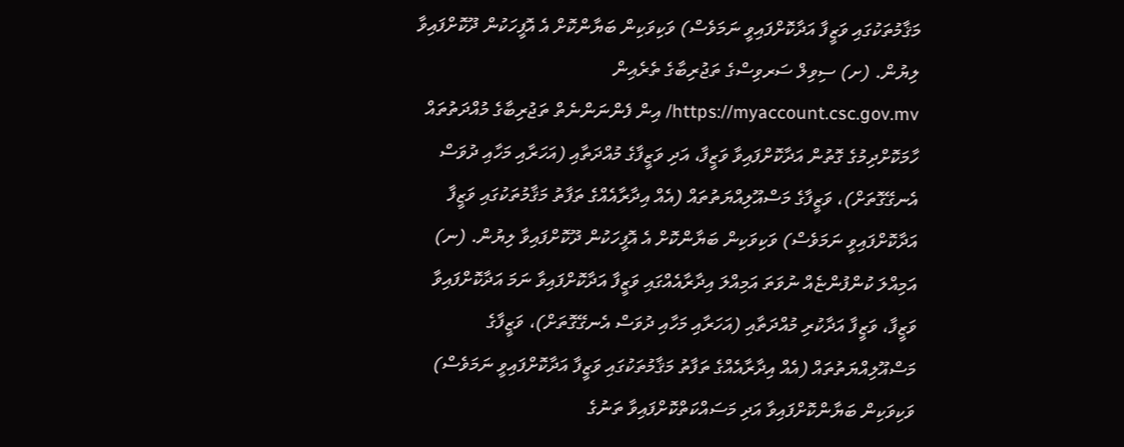މަޤާމުތަކުގައި ވަޒީފާ އަދާކޮށްފައިވީ ނަމަވެސް) ވަކިވަކިން ބަޔާންކޮށް އެ އޮފީހަކުން ދޫކޮށްފައިވާ ލިޔުން. (ށ) ސިވިލް ސަރވިސްގެ ތަޖުރިބާގެ ތެރެއިން https://myaccount.csc.gov.mv/ އިން ފެންނަންނެތް ތަޖުރިބާގެ މުއްދަތުތައް ހާމަކޮށްދިމުގެ ގޮތުން އަދާކޮށްފައިވާ ވަޒީފާ، އަދި ވަޒީފާގެ މުއްދަތާއި (އަހަރާއި މަހާއި ދުވަސް އެނގޭގޮތަށް)، ވަޒީފާގެ މަސްއޫލިއްޔަތުތައް (އެއް އިދާރާއެއްގެ ތަފާތު މަޤާމުތަކުގައި ވަޒީފާ އަދާކޮށްފައިވީ ނަމަވެސް) ވަކިވަކިން ބަޔާންކޮށް އެ އޮފީހަކުން ދޫކޮށްފައިވާ ލިޔުން. (ނ) އަމިއްލަ ކުންފުންޏެއް ނުވަތަ އަމިއްލަ އިދާރާއެއްގައި ވަޒީފާ އަދާކޮށްފައިވާ ނަމަ އަދާކޮށްފައިވާ ވަޒީފާ، ވަޒީފާ އަދާކުރި މުއްދަތާއި (އަހަރާއި މަހާއި ދުވަސް އެނގޭގޮތަށް)، ވަޒީފާގެ މަސްއޫލިއްޔަތުތައް (އެއް އިދާރާއެއްގެ ތަފާތު މަޤާމުތަކުގައި ވަޒީފާ އަދާކޮށްފައިވީ ނަމަވެސް) ވަކިވަކިން ބަޔާންކޮށްފައިވާ އަދި މަސައްކަތްކޮށްފައިވާ ތަނުގެ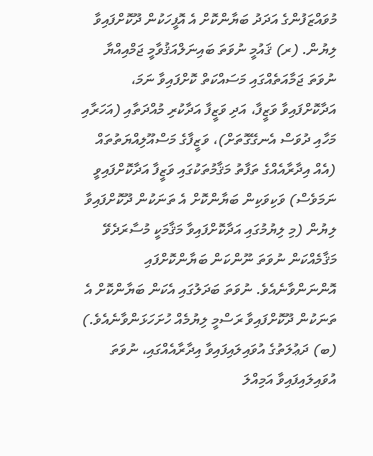މުވައްޒަފުންގެ އަދަދު ބަޔާންކޮށް އެ އޮފީހަކުން ދޫކޮށްފައިވާ ލިޔުން. (ރ) ޤައުމީ ނުވަތަ ބައިނަލްއަޤުވާމީ ޖަމްއިއްޔާ ނުވަތަ ޖަމާއަތެއްގައި މަސައްކަތް ކޮށްފައިވާ ނަމަ، އަދާކޮށްފައިވާ ވަޒީފާ، އަދި ވަޒީފާ އަދާކުރި މުއްދަތާއި (އަހަރާއި މަހާއި ދުވަސް އެނގޭގޮތަށް)، ވަޒީފާގެ މަސްއޫލިއްޔަތުތައް (އެއް އިދާރާއެއްގެ ތަފާތު މަޤާމުތަކުގައި ވަޒީފާ އަދާކޮށްފައިވީ ނަމަވެސް) ވަކިވަކިން ބަޔާންކޮށް އެ ތަނަކުން ދޫކޮށްފައިވާ ލިޔުން (މި ލިޔުމުގައި އަދާކޮށްފައިވާ މަޤާމަކީ މުސާރަދެވޭ މަޤާމެއްކަން ނުވަތަ ނޫންކަން ބަޔާންކޮށްފައި އޮންނަންވާނެއެވެ. ނުވަތަ ބަދަލުގައި އެކަން ބަޔާންކޮށް އެ ތަނަކުން ދޫކޮށްފައިވާ ރަސްމީ ލިޔުމެއް ހުށަހަޅަންވާނެއެވެ.) (ބ) ދަޢުލަތުގެ އުވައިލައިފައިވާ އިދާރާއެއްގައި، ނުވަތަ އުވައިލައިފައިވާ އަމިއްލަ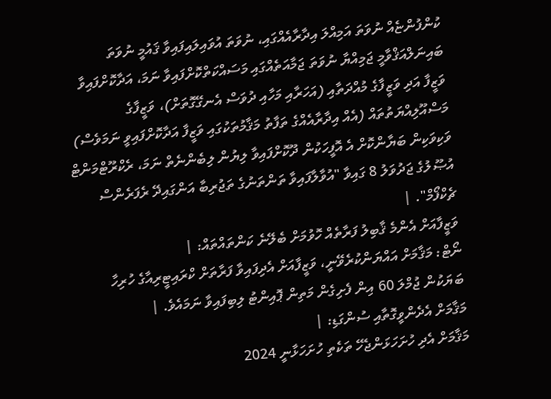ކުންފުންޏެއް ނުވަތަ އަމިއްލަ އިދާރާއެއްގައި، ނުވަތަ އުވައިލައިފައިވާ ޤައުމީ ނުވަތަ ބައިނަލްއަޤްވާމީ ޖަމިއްޔާ ނުވަތަ ޖަމާއަތެއްގައި މަސައްކަތްކޮށްފައިވާ ނަމަ، އަދާކޮށްފައިވާ ވަޒީފާ އަދި ވަޒީފާގެ މުއްދަތާއި (އަހަރާއި މަހާއި ދުވަސް އެނގޭގޮތަށް)، ވަޒީފާގެ މަސްއޫލިއްޔަތުތައް (އެއް އިދާރާއެއްގެ ތަފާތު މަޤާމުތަކުގައި ވަޒީފާ އަދާކޮށްފައިވީ ނަމަވެސް) ވަކިވަކިން ބަޔާންކޮށް އެ އޮފީހަކުން ދޫކޮށްފައިވާ ލިޔުން ލިބެންނެތް ނަމަ، ރެކްރޫޓްމަންޓް އުޞޫލުގެ ޖަދުވަލު 8 ގައިވާ "އުވާލާފައިވާ ތަންތަނުގެ ތަޖުރިބާ އަންގައިދޭ ރެފަރެންސް ޗެކްފޯމް". |
ވަޒީފާއަށް އެންމެ ޤާބިލު ފަރާތެއް ހޮވުމަށް ބެލޭނެ ކަންތައްތައް: |
ނޯޓް: މަޤާމަށް އައްޔަންކުރެވޭނީ، ވަޒީފާއަށް އެދިފައިވާ ފަރާތަށް ކްރައިޓީރިއާގެ ހުރިހާ ބަޔަކުން ޖުމްލަ 60 އިން ފެށިގެން މަތިން ޕޮއިންޓު ލިބިފައިވާ ނަމައެވެ. |
މަޤާމަށް އެދެންވީގޮތާއި ސުންގަޑި: |
މަޤާމަށް އެދި ހުށަހަޅަންޖެހޭ ތަކެތި ހުށަހަޅާނީ 2024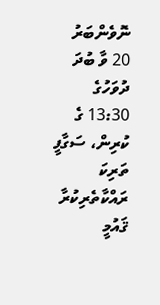ނޮވެންބަރު 20 ވާ ބުދަ ދުވަހުގެ 13:30 ގެ ކުރިން، ސަގާފީ ތަރިކަ ރައްކާތެރިކުރާ ޤައުމީ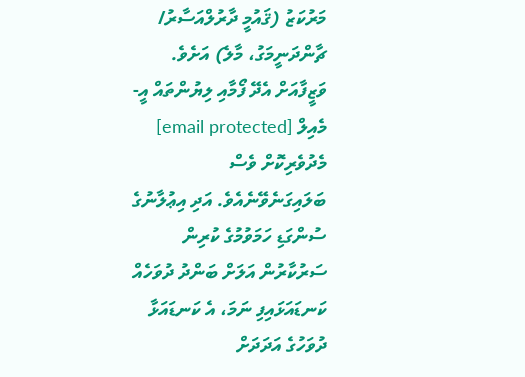މަރުކަޒު (ޤައުމީ ދާރުލްއަސާރު/ ޗާންދަނީމަގު، މާލެ) އަށެވެ. ވަޒީފާއަށް އެދޭ ފޯމާއި ލިޔުންތައް އީ-މެއިލް [email protected] މެދުވެރިކޮށް ވެސް ބަލައިގަނެވޭނެއެވެ. އަދި އިޢުލާނުގެ ސުންގަޑި ހަމަވުމުގެ ކުރިން ސަރުކާރުން އަލަށް ބަންދު ދުވަހެއް ކަނޑައަޅައިފި ނަމަ، އެ ކަނޑައަޅާ ދުވަހުގެ އަދަދަށް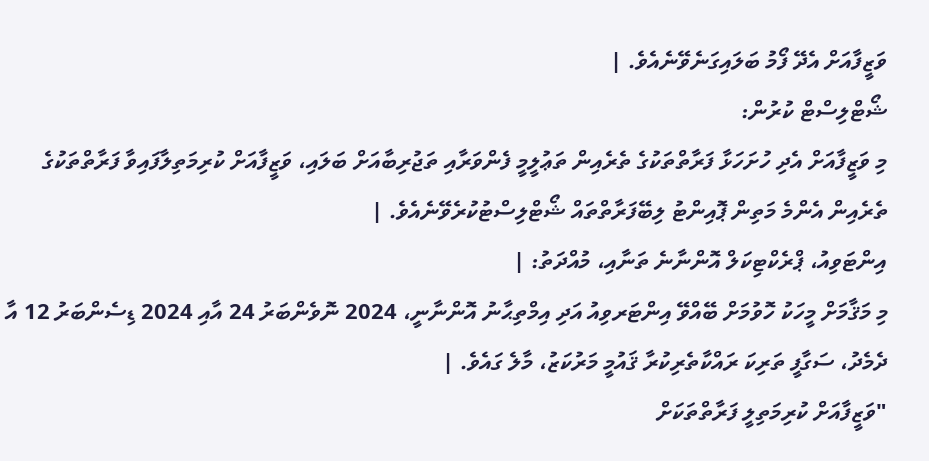ވަޒީފާއަށް އެދޭ ފޯމު ބަލައިގަނެވޭނެއެވެ. |
ޝޯޓްލިސްޓް ކުރުން:
މި ވަޒީފާއަށް އެދި ހުށަހަޅާ ފަރާތްތަކުގެ ތެރެއިން ތަޢުލީމީ ފެންވަރާއި ތަޖުރިބާއަށް ބަލައި، ވަޒީފާއަށް ކުރިމަތިލާފައިވާ ފަރާތްތަކުގެ ތެރެއިން އެންމެ މަތިން ޕޮއިންޓު ލިބޭފަރާތްތައް ޝޯޓްލިސްޓުކުރެވޭނެއެވެ. |
އިންޓަވިއު، ޕްރެކްޓިކަލް އޮންނާނެ ތަނާއި، މުއްދަތު: |
މި މަޤާމަށް މީހަކު ހޮވުމަށް ބޭއްވޭ އިންޓަރވިއު އަދި އިމްތިޙާނު އޮންނާނީ، 2024 ނޮވެންބަރު 24 އާއި 2024 ޑިސެންބަރު 12 އާ ދެމެދު، ސަގާފީ ތަރިކަ ރައްކާތެރިކުރާ ޤައުމީ މަރުކަޒު، މާލެ ގައެވެ. |
"ވަޒީފާއަށް ކުރިމަތިލީ ފަރާތްތަކަށް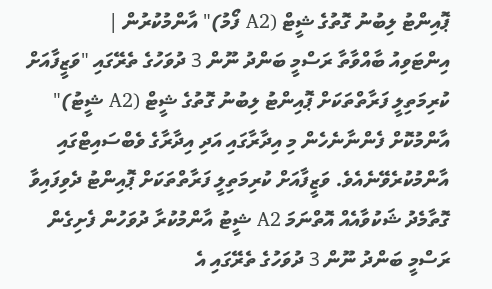ޕޮއިންޓު ލިބުނު ގޮތުގެ ޝީޓް (A2 ފޯމު)" އާންމުކުރުން |
އިންޓަވިއު ބާއްވާތާ ރަސްމީ ބަންދު ނޫން 3 ދުވަހުގެ ތެރޭގައި "ވަޒީފާއަށް ކުރިމަތިލީ ފަރާތްތަކަށް ޕޮއިންޓު ލިބުނު ގޮތުގެ ޝީޓް (A2 ޝީޓު)" އާންމުކޮށް ފެންނާނެހެން މި އިދާރާގައި އަދި އިދާރާގެ ވެބްސައިޓްގައި އާންމުކުރެވޭނެއެވެ. ވަޒީފާއަށް ކުރިމަތިލީ ފަރާތްތަކަށް ޕޮއިންޓު ދެވިފައިވާ ގޮތާމެދު ޝަކުވާއެއް އޮތްނަމަ A2 ޝީޓު އާންމުކުރާ ދުވަހުން ފެށިގެން ރަސްމީ ބަންދު ނޫން 3 ދުވަހުގެ ތެރޭގައި އެ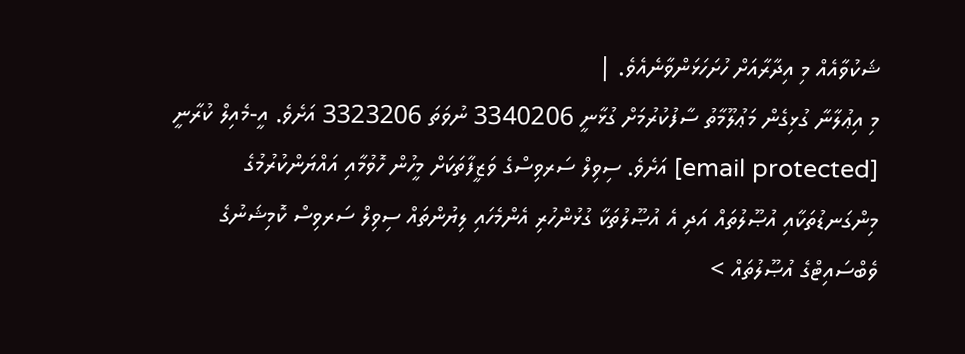ޝަކުވާއެއް މި އިދާރާއަށް ހުށަހަޅަންވާނެއެވެ. |
މި އިޢުލާނާ ގުޅިގެން މަޢުލޫމާތު ސާފުކުރުމަށް ގުޅާނީ 3340206 ނުވަތަ 3323206 އަށެވެ. އީ-މެއިލް ކުރާނީ [email protected] އަށެވެ. ސިވިލް ސަރވިސްގެ ވަޒީފާތަކަށް މީހުން ހޮވުމާއި އައްޔަންކުރުމުގެ މިންގަނޑުތަކާއި އުޞޫލުތައް އަދި އެ އުޞޫލުތަކާ ގުޅުންހުރި އެންމެހައި ލިޔުންތައް ސިވިލް ސަރވިސް ކޮމިޝަނުގެ ވެބްސައިޓްގެ އުޞޫލުތައް >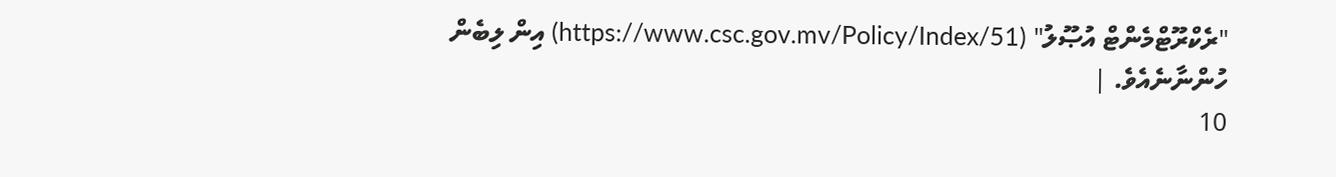"ރެކްރޫޓްމެންޓް އުޞޫލު" (https://www.csc.gov.mv/Policy/Index/51) އިން ލިބެން ހުންނާނެއެވެ. |
10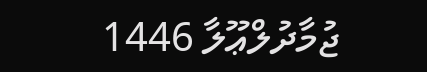ޖުމާދުލްޢޫލާ 1446